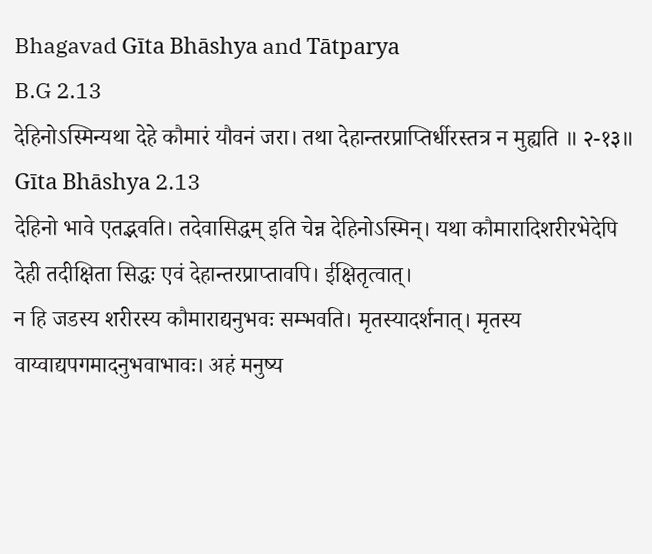Bhagavad Gīta Bhāshya and Tātparya
B.G 2.13
देहिनोऽस्मिन्यथा देहे कौमारं यौवनं जरा। तथा देहान्तरप्राप्तिर्धीरस्तत्र न मुह्यति ॥ २-१३॥
Gīta Bhāshya 2.13
देहिनो भावे एतद्भवति। तदेवासिद्धम् इति चेन्न देहिनोऽस्मिन्। यथा कौमारादिशरीरभेदेपि देही तदीक्षिता सिद्धः एवं देहान्तरप्राप्तावपि। ईक्षितृत्वात्।
न हि जडस्य शरीरस्य कौमाराद्यनुभवः सम्भवति। मृतस्यादर्शनात्। मृतस्य वाय्वाद्यपगमादनुभवाभावः। अहं मनुष्य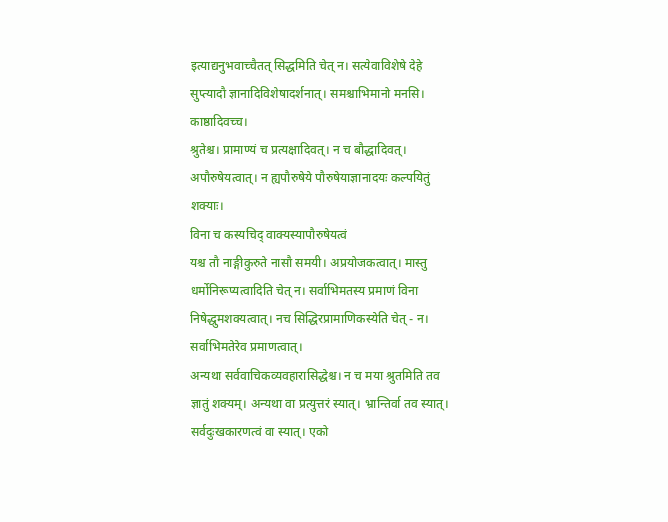इत्याद्यनुभवाच्चैतत् सिद्धमिति चेत् न। सत्येवाविशेषे देहे सुप्त्यादौ ज्ञानादिविशेषादर्शनात्। समश्चाभिमानो मनसि। काष्ठादिवच्च।
श्रुतेश्च। प्रामाण्यं च प्रत्यक्षादिवत्। न च बौद्धादिवत्। अपौरुषेयत्वात्। न ह्यपौरुषेये पौरुषेयाज्ञानादयः कल्पयितुं शक्याः।
विना च कस्यचिद् वाक्यस्यापौरुषेयत्वं
यश्च तौ नाङ्गीकुरुते नासौ समयी। अप्रयोजकत्वात्। मास्तु धर्मोनिरूप्यत्वादिति चेत् न। सर्वाभिमतस्य प्रमाणं विना निषेद्धुमशक्यत्वात्। नच सिद्धिरप्रामाणिकस्येति चेत् - न। सर्वाभिमतेरेव प्रमाणत्वात्।
अन्यथा सर्ववाचिकव्यवहारासिद्धेश्च। न च मया श्रुतमिति तव ज्ञातुं शक्यम्। अन्यथा वा प्रत्युत्तरं स्यात्। भ्रान्तिर्वा तव स्यात्।
सर्वदुःखकारणत्वं वा स्यात्। एको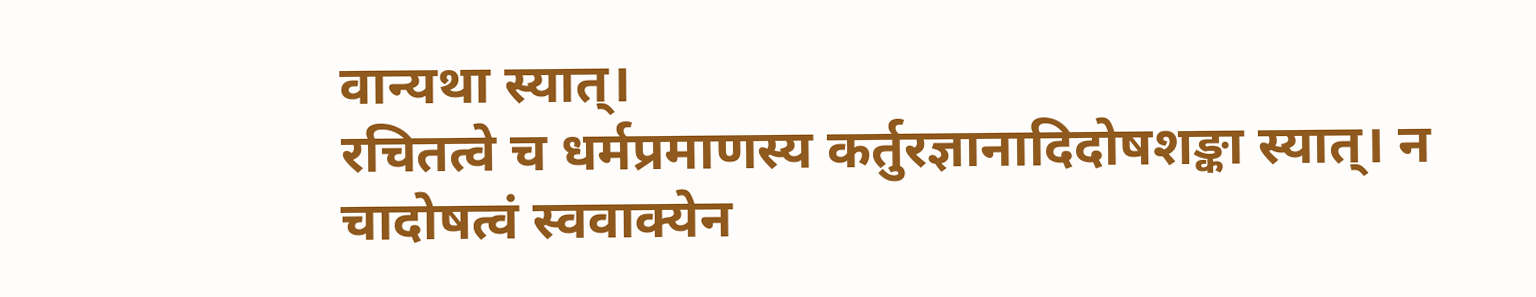वान्यथा स्यात्।
रचितत्वे च धर्मप्रमाणस्य कर्तुरज्ञानादिदोषशङ्का स्यात्। न चादोषत्वं स्ववाक्येन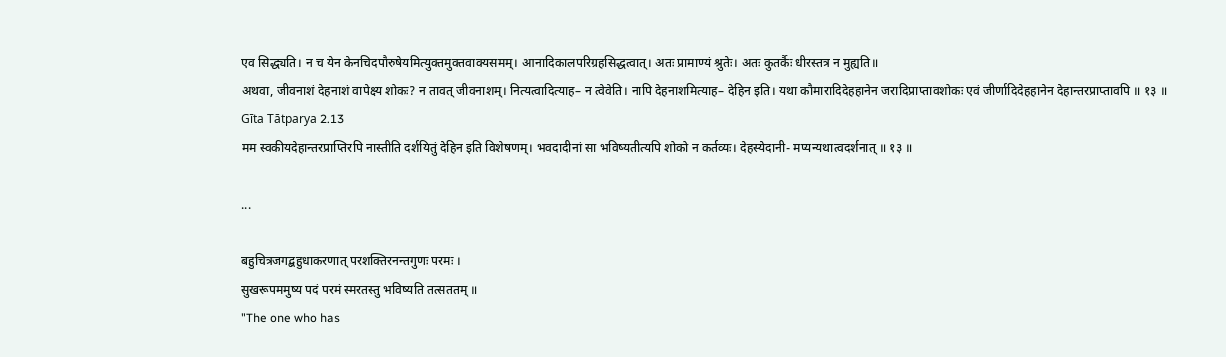एव सिद्ध्यति। न च येन केनचिदपौरुषेयमित्युक्तमुक्तवाक्यसमम्। आनादिकालपरिग्रहसिद्धत्वात्। अतः प्रामाण्यं श्रुतेः। अतः कुतर्कैः धीरस्तत्र न मुह्यति॥
अथवा, जीवनाशं देहनाशं वापेक्ष्य शोकः? न तावत् जीवनाशम्। नित्यत्वादित्याह– न त्वेवेति। नापि देहनाशमित्याह– देहिन इति। यथा कौमारादिदेहहानेन जरादिप्राप्तावशोकः एवं जीर्णादिदेहहानेन देहान्तरप्राप्तावपि ॥ १३ ॥
Gīta Tātparya 2.13
मम स्वकीयदेहान्तरप्राप्तिरपि नास्तीति दर्शयितुं देहिन इति विशेषणम्। भवदादीनां सा भविष्यतीत्यपि शोको न कर्तव्यः। देहस्येदानी- मप्यन्यथात्वदर्शनात् ॥ १३ ॥

...

बहुचित्रजगद्बहुधाकरणात् परशक्तिरनन्तगुणः परमः ।
सुखरूपममुष्य पदं परमं स्मरतस्तु भविष्यति तत्सततम् ॥
"The one who has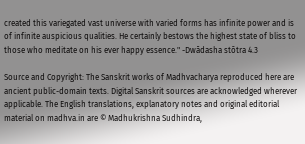created this variegated vast universe with varied forms has infinite power and is of infinite auspicious qualities. He certainly bestows the highest state of bliss to those who meditate on his ever happy essence." -Dwādasha stōtra 4.3

Source and Copyright: The Sanskrit works of Madhvacharya reproduced here are ancient public-domain texts. Digital Sanskrit sources are acknowledged wherever applicable. The English translations, explanatory notes and original editorial material on madhva.in are © Madhukrishna Sudhindra,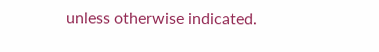unless otherwise indicated.